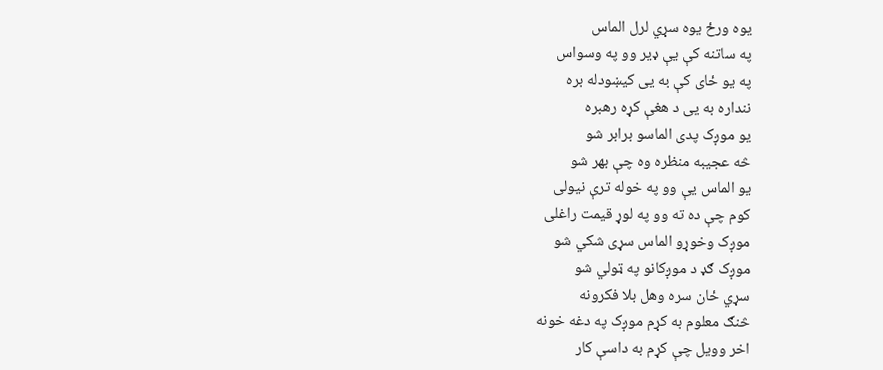یوه ورځ یوه سړي لرل الماس
په ساتنه کې یې ډير وو په وسواس
په یو ځای کې به یی کیښودله بره
ننداره به یی د هغې کړه رهبره
یو موږک پدی الماسو برابر شو
څه عجیبه منظره وه چې بهر شو
یو الماس یې وو په خوله ترې نیولی
کوم چې ده ته وو په لوړ قیمت راغلی
موږک وخوړو الماس سړی شکي شو
موږک ګډ د موږکانو په ټولي شو
سړي ځان سره وهل بلا فکرونه
څنګ معلوم به کړم موږک په دغه خونه
اخر وویل چې کړم به داسې کار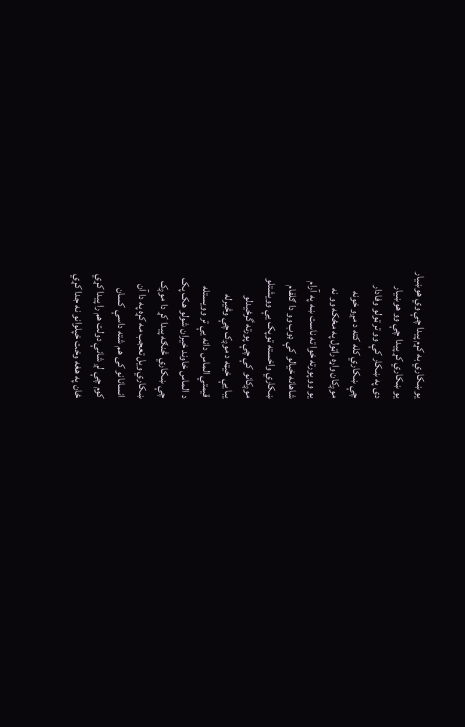یو ښکاري به کړم پیدا چې وي هوښیار
یو ښکاري کړ پیدا چې وو هوښیار
دی په ښکار کې وو تر ټولو وفادار
چې ښکاري کله کته د مږو خونه
موږکان واړه راټول په مځکه وو نه
یو وو پورته خوا ته ناست ښه په آرام
شاهانه خیالو کې ډوب وو دا ګلفام
ښکاري واخسته ټوپک يې وویشتلو
موږکانو کې چې پورته گرځیدلو
یبا یې خیټه د موږک چې وڅیرله
قیمتي الماس دانه یې تر وویستله
د الماس خاوند خیران شولو هک پک
چې ښکاري څنګه پيدا کړ دا موږک
ښکاري ویل تعجب مه کړه په دا آن
انسانانو کی هم شته داسې کسان
کوم چې لږ شانې دولت هم را پیدا کړي
ځان په هغه وخت خپلوانو نه جدا کړي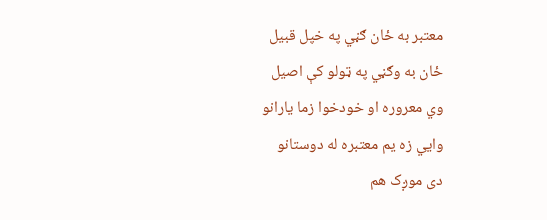معتبر به ځان ګڼي په خپل قبیل
ځان به وګڼي په ټولو کې اصیل
وي معروره او خودخوا زما یارانو
وایي زه یم معتبره له دوستانو
دی موږک هم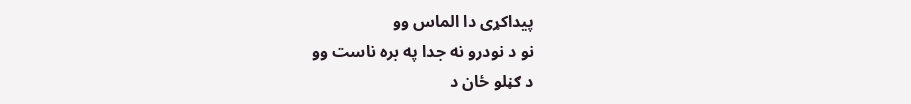پیداکړی دا الماس وو
نو د نودرو نه جدا په بره ناست وو
د ګڼلو ځان د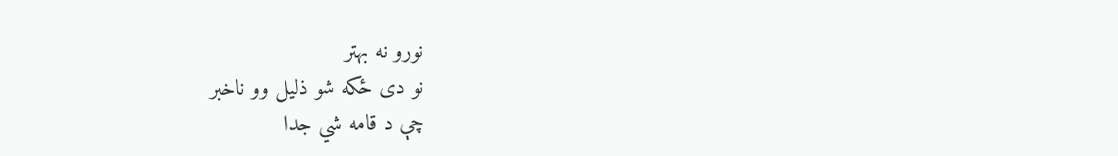نورو نه بهتر
نو دی ځکه شو ذلیل وو ناخبر
چې د قامه شي جدا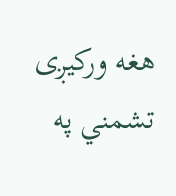هغه ورکیږی
تشمني په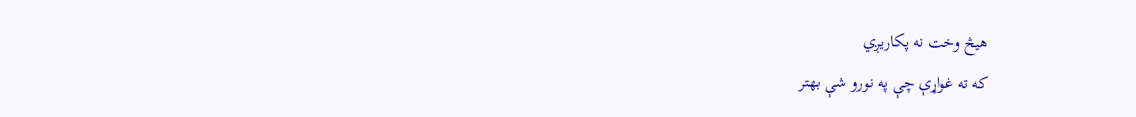هیڅ وخت نه پکاریږي
که ته غواړې چې په نورو شې بهتر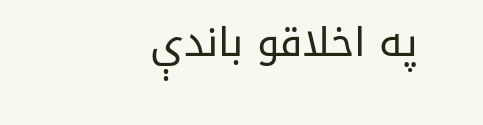په اخلاقو باندې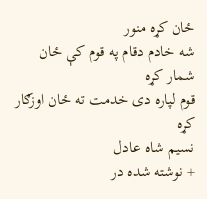ځان کړه منور
شه خادم دقام په قوم کې ځان شمار کړه
قوم لپاره دی خدمت ته ځان اوزګار کړه
نسیم شاه عادل
+ نوشته شده در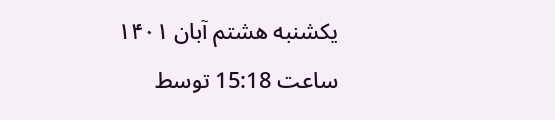یکشنبه هشتم آبان ۱۴۰۱ ساعت 15:18 توسط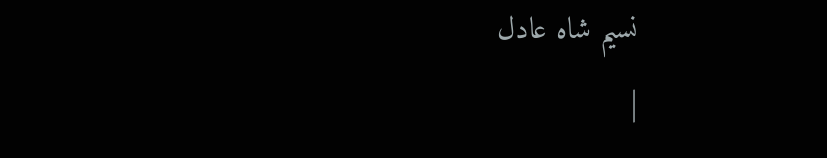نسیم شاه عادل
|